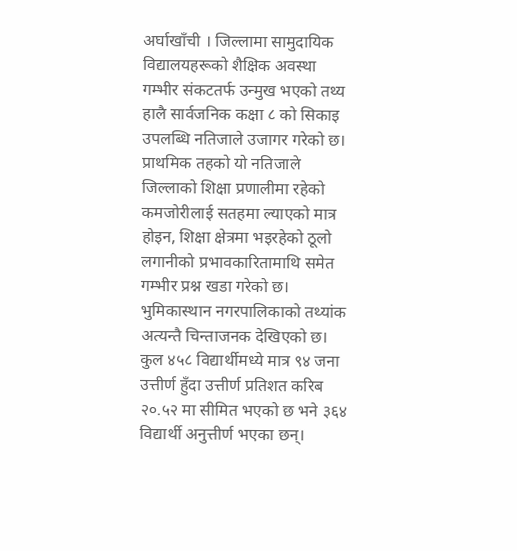अर्घाखाँची । जिल्लामा सामुदायिक विद्यालयहरूको शैक्षिक अवस्था गम्भीर संकटतर्फ उन्मुख भएको तथ्य हालै सार्वजनिक कक्षा ८ को सिकाइ उपलब्धि नतिजाले उजागर गरेको छ।
प्राथमिक तहको यो नतिजाले जिल्लाको शिक्षा प्रणालीमा रहेको कमजोरीलाई सतहमा ल्याएको मात्र होइन, शिक्षा क्षेत्रमा भइरहेको ठूलो लगानीको प्रभावकारितामाथि समेत गम्भीर प्रश्न खडा गरेको छ।
भुमिकास्थान नगरपालिकाको तथ्यांक अत्यन्तै चिन्ताजनक देखिएको छ। कुल ४५८ विद्यार्थीमध्ये मात्र ९४ जना उत्तीर्ण हुँदा उत्तीर्ण प्रतिशत करिब २०.५२ मा सीमित भएको छ भने ३६४ विद्यार्थी अनुत्तीर्ण भएका छन्।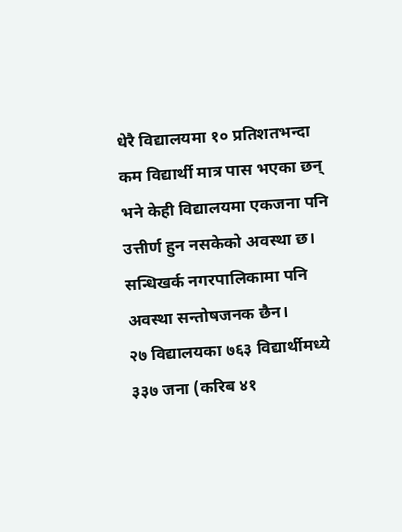धेरै विद्यालयमा १० प्रतिशतभन्दा कम विद्यार्थी मात्र पास भएका छन् भने केही विद्यालयमा एकजना पनि उत्तीर्ण हुन नसकेको अवस्था छ। सन्धिखर्क नगरपालिकामा पनि अवस्था सन्तोषजनक छैन।
२७ विद्यालयका ७६३ विद्यार्थीमध्ये ३३७ जना (करिब ४१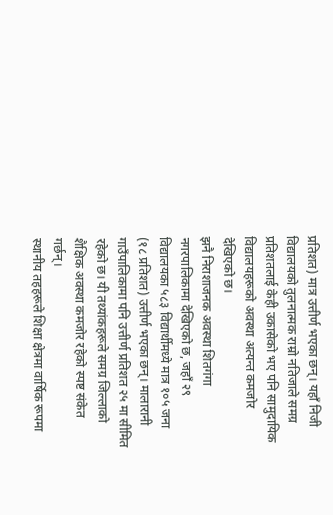प्रतिशत) मात्र उत्तीर्ण भएका छन्। यहाँ निजी विद्यालयको तुलनात्मक राम्रो नतिजाले समग्र प्रतिशतलाई केही उकासेको भए पनि सामुदायिक विद्यालयहरूको अवस्था अत्यन्त कमजोर देखिएको छ।
झनै निराशाजनक अवस्था शितगंगा नगरपालिकामा देखिएको छ, जहाँ २९ विद्यालयका ५८३ विद्यार्थीमध्ये मात्र १०५ जना (१८ प्रतिशत) उत्तीर्ण भएका छन्। मालारानी गाउँपालिकामा पनि उत्तीर्ण प्रतिशत २५ मा सीमित रहेको छ। यी तथ्यांकहरूले समग्र जिल्लाको शैक्षिक अवस्था कमजोर रहेको स्पष्ट संकेत गर्छन्।
स्थानीय तहहरूले शिक्षा क्षेत्रमा वार्षिक रूपमा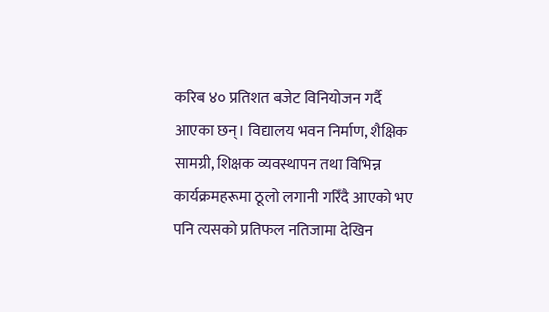करिब ४० प्रतिशत बजेट विनियोजन गर्दै आएका छन्। विद्यालय भवन निर्माण, शैक्षिक सामग्री, शिक्षक व्यवस्थापन तथा विभिन्न कार्यक्रमहरूमा ठूलो लगानी गरिँदै आएको भए पनि त्यसको प्रतिफल नतिजामा देखिन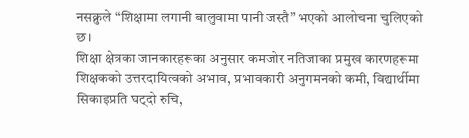नसक्नुले “शिक्षामा लगानी बालुवामा पानी जस्तै” भएको आलोचना चुलिएको छ।
शिक्षा क्षेत्रका जानकारहरूका अनुसार कमजोर नतिजाका प्रमुख कारणहरूमा शिक्षकको उत्तरदायित्वको अभाव, प्रभावकारी अनुगमनको कमी, विद्यार्थीमा सिकाइप्रति घट्दो रुचि,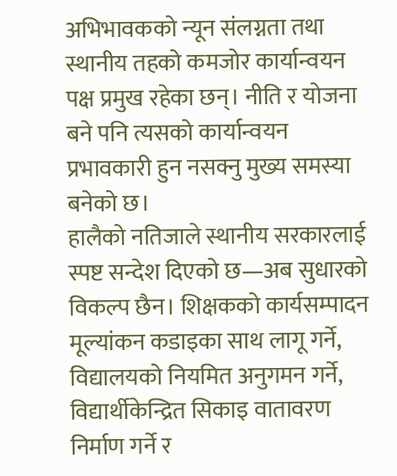अभिभावकको न्यून संलग्नता तथा स्थानीय तहको कमजोर कार्यान्वयन पक्ष प्रमुख रहेका छन्। नीति र योजना बने पनि त्यसको कार्यान्वयन प्रभावकारी हुन नसक्नु मुख्य समस्या बनेको छ।
हालैको नतिजाले स्थानीय सरकारलाई स्पष्ट सन्देश दिएको छ—अब सुधारको विकल्प छैन। शिक्षकको कार्यसम्पादन मूल्यांकन कडाइका साथ लागू गर्ने, विद्यालयको नियमित अनुगमन गर्ने, विद्यार्थीकेन्द्रित सिकाइ वातावरण निर्माण गर्ने र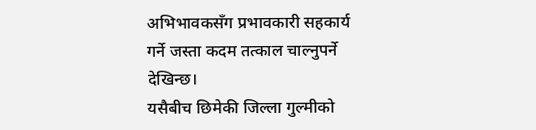अभिभावकसँग प्रभावकारी सहकार्य गर्ने जस्ता कदम तत्काल चाल्नुपर्ने देखिन्छ।
यसैबीच छिमेकी जिल्ला गुल्मीको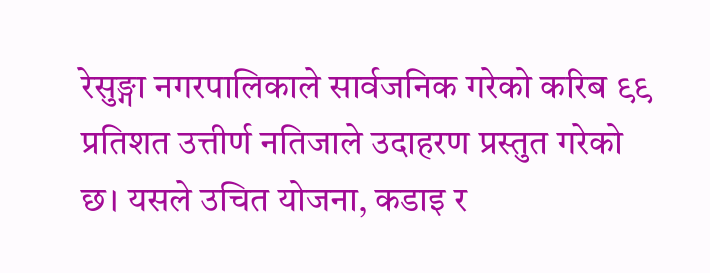रेसुङ्गा नगरपालिकाले सार्वजनिक गरेको करिब ९९ प्रतिशत उत्तीर्ण नतिजाले उदाहरण प्रस्तुत गरेको छ। यसले उचित योजना, कडाइ र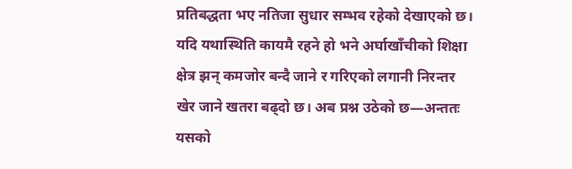प्रतिबद्धता भए नतिजा सुधार सम्भव रहेको देखाएको छ।
यदि यथास्थिति कायमै रहने हो भने अर्घाखाँचीको शिक्षा क्षेत्र झन् कमजोर बन्दै जाने र गरिएको लगानी निरन्तर खेर जाने खतरा बढ्दो छ। अब प्रश्न उठेको छ—अन्ततः यसको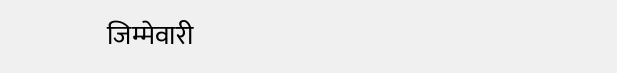जिम्मेवारी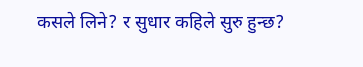कसले लिने? र सुधार कहिले सुरु हुन्छ?